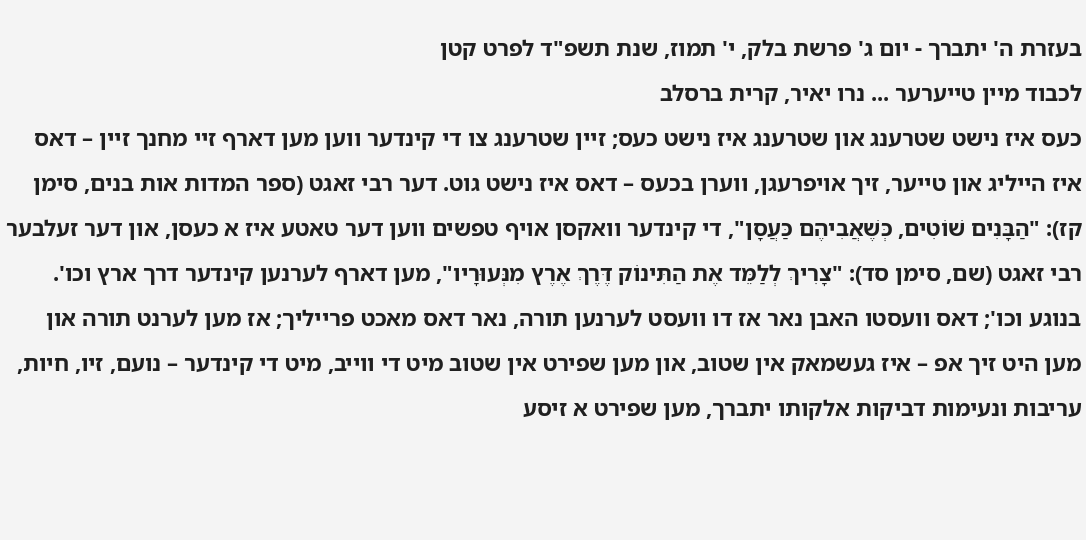בעזרת ה' יתברך - יום ג' פרשת בלק, י' תמוז, שנת תשפ"ד לפרט קטן
לכבוד מיין טייערער ... נרו יאיר, קרית ברסלב
כעס איז נישט שטרענג און שטרענג איז נישט כעס; זיין שטרענג צו די קינדער ווען מען דארף זיי מחנך זיין – דאס איז הייליג און טייער, זיך אויפרעגן, ווערן בכעס – דאס איז נישט גוט. דער רבי זאגט (ספר המדות אות בנים, סימן קז): "הַבָּנִים שׁוֹטִים, כְּשֶׁאֲבִיהֶם כַּעֲסָן", די קינדער וואקסן אויף טפשים ווען דער טאטע איז א כעסן, און דער זעלבער רבי זאגט (שם, סימן סד): "צָרִיךְ לְלַמֵּד אֶת הַתִּינוֹק דֶּרֶךְ אֶרֶץ מִנְּעוּרָיו", מען דארף לערנען קינדער דרך ארץ וכו'.
בנוגע וכו'; דאס וועסטו האבן נאר אז דו וועסט לערנען תורה, נאר דאס מאכט פרייליך; אז מען לערנט תורה און מען היט זיך אפ – איז געשמאק אין שטוב, און מען שפירט אין שטוב מיט די ווייב, מיט די קינדער – נועם, זיו, חיות, עריבות ונעימות דביקות אלקותו יתברך, מען שפירט א זיסע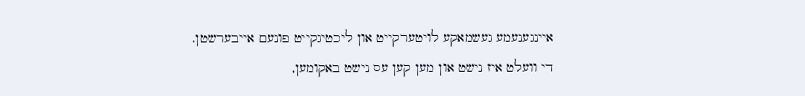איינגענעמע געשמאקע לויטערקייט און ליכטיגקייט פונעם אייבערשטן.
די וועלט איז נישט און מען קען עס נישט באקומען,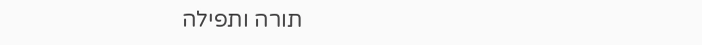תורה ותפילה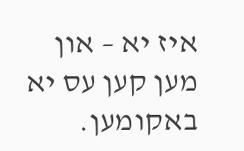איז יא – און מען קען עס יא באקומען.